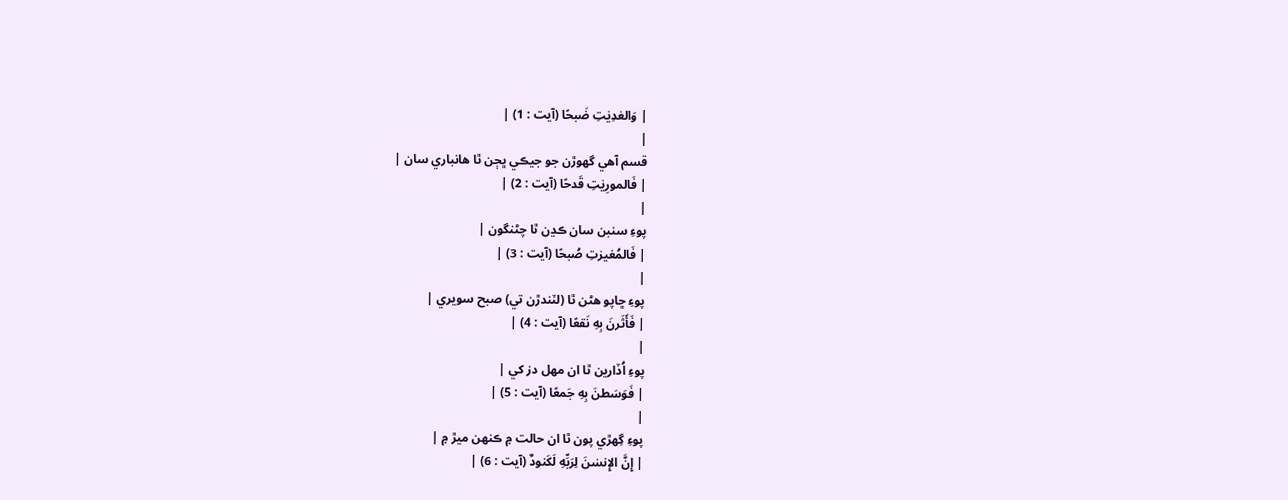| وَالعٰدِيٰتِ ضَبحًا (آيت : 1) |
|
قسم آهي گهوڙن جو جيڪي ڀڄن ٿا هانباري سان |
| فَالمورِيٰتِ قَدحًا (آيت : 2) |
|
پوءِ سنبن سان ڪڍن ٿا چڻنگون |
| فَالمُغيرٰتِ صُبحًا (آيت : 3) |
|
پوءِ ڇاپو هڻن ٿا (لٽندڙن تي) صبح سويري |
| فَأَثَرنَ بِهِ نَقعًا (آيت : 4) |
|
پوءِ اُڏارين ٿا ان مهل دز کي |
| فَوَسَطنَ بِهِ جَمعًا (آيت : 5) |
|
پوءِ گِهڙي پون ٿا ان حالت ۾ ڪنهن ميڙ ۾ |
| إِنَّ الإِنسٰنَ لِرَبِّهِ لَكَنودٌ (آيت : 6) |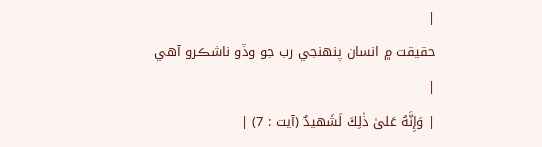|
حقيقت ۾ انسان پنهنجي رب جو وڏو ناشڪرو آهي |
| وَإِنَّهُ عَلىٰ ذٰلِكَ لَشَهيدٌ (آيت : 7) |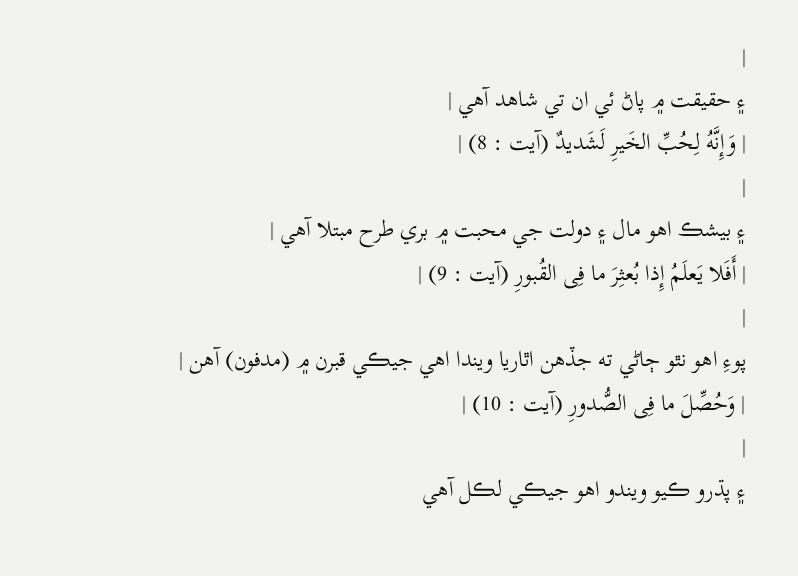|
۽ حقيقت ۾ پاڻ ئي ان تي شاهد آهي |
| وَإِنَّهُ لِحُبِّ الخَيرِ لَشَديدٌ (آيت : 8) |
|
۽ بيشڪ اهو مال ۽ دولت جي محبت ۾ بري طرح مبتلا آهي |
| أَفَلا يَعلَمُ إِذا بُعثِرَ ما فِى القُبورِ (آيت : 9) |
|
پوءِ اهو نٿو ڄاڻي ته جڏهن اٿاريا ويندا اهي جيڪي قبرن ۾ (مدفون) آهن |
| وَحُصِّلَ ما فِى الصُّدورِ (آيت : 10) |
|
۽ پڌرو ڪيو ويندو اهو جيڪي لڪل آهي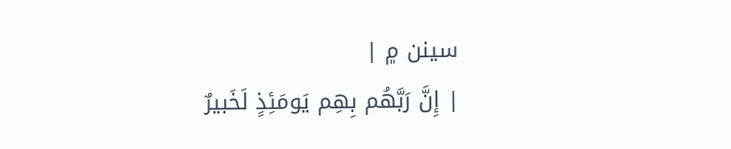سينن ۾ |
| إِنَّ رَبَّهُم بِهِم يَومَئِذٍ لَخَبيرٌ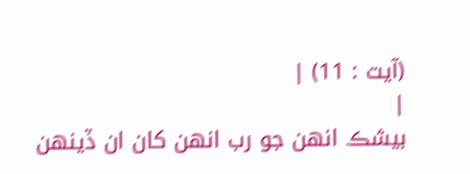(آيت : 11) |
|
بيشڪ انهن جو رب انهن کان ان ڏينهن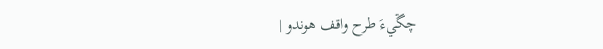چڱيءَ طرح واقف هوندو |